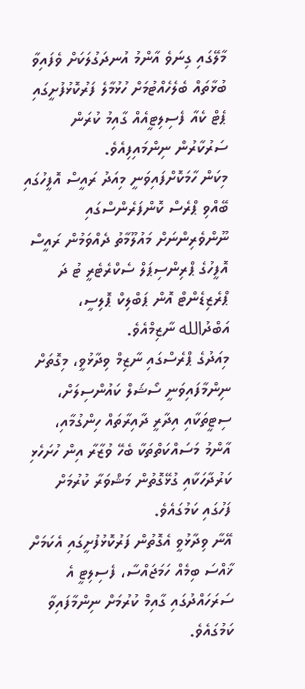މާލޭގައި ގިނަވެ އާންމު އުނދަގުލަކަށް ވެފައިވާ ބުޅާތައް ބެލެހެއްޓުމަށް ހުޅުމާލެ ފަރުކޮޅުފުށީގައި ޕެޓް ކެއާ ފެސިލިޓީއެއް ގާއިމު ކުރަން ސަރުކާރުން ނިންމައިފިއެވެ.
މިކަން ހާމަކޮށްފައިވަނީ މިއަދު ރައީސް އޮފީހުގައި ބޭއްވި ޕްރެސް ކޮންފަރެންސްގައި ނޫންވެރިންނަށް މައުލޫމާތު ދެއްވަމުން ރައީސް އޮފީހުގެ ޕްރިންސިޕަލް ސެކްރެޓެރީ ޓު ދަ ޕްރެޒިޑެންޓް އޮން ޕަބްލިކް ޕޮލިސީ، އަބްދުالله ނާޒިމްއެވެ.
މިއަދުގެ ޕްރެސްގައި ނާޒިމް ވިދާޅުވީ، މިގޮތަށް ނިންމާފައިވަނީ ސޯޝަލް ކައުންސިލަށް، ސިޓީތަކާއި އިދާރީ ދާއިރާތައް ހިންގުމާއި، އާންމު މަސައްކަތްތަކާ ބެހޭ ވުޒާރާ އިން ހުށަހެޅި ކަރުދާހަކާއި ގުޅޭގޮތުން މަޝްވަރާ ކުރުމަށް ފަހުގައި ކަމުގައެވެ.
އޭނާ ވިދާޅުވީ އެގޮތުން ފަރުކޮޅުފުށީގައި އެކަމަށް ޚާއްސަ ބިމެއް ހަމަޖައްސާ، ފެސިލިޓީ އެ ސަރަހައްދުގައި ގާއިމް ކުރުމަށް ނިންމާފައިވާ ކަމުގައެވެ.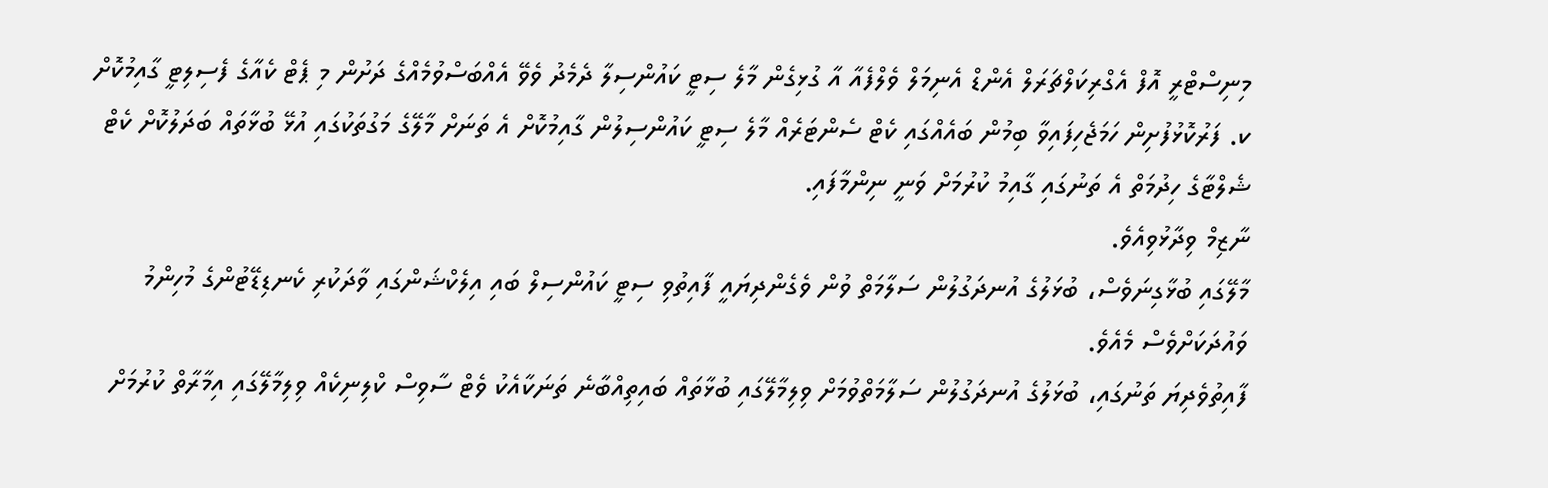މިނިސްޓްރީ އޮފް އެގްރިކަލްޗަރަލް އެންޑް އެނިމަލް ވެލްފެއާ އާ ގުޅިގެން މާލެ ސިޓީ ކައުންސިލާ ދެމެދު ވެވޭ އެއްބަސްވުމެއްގެ ދަށުން މި ޕެޓް ކެއާގެ ފެސިލިޓީ ގާއިމުކޮށް ކ. ފަރުކޮޅުފުށިން ހަމަޖެހިފައިވާ ބިމުން ބައެއްގައި ކެޓް ސެންޓަރެއް މާލެ ސިޓީ ކައުންސިލުން ގާއިމުކޮށް އެ ތަނަށް މާލޭގެ މަގުތަކުގައި އުޅޭ ބުޅާތައް ބަދަލުކޮށް ކެޓް ޝެލްޓާގެ ހިދުމަތް އެ ތަނުގައި ގާއިމު ކުރުމަށް ވަނީ ނިންމާފައި.
ނާޒިމް ވިދާޅުވިއެވެ.
މާލޭގައި ބުޅާގިނަވެސް، ބުޅަލުގެ އުނދަގުލުން ސަލާމަތް ވުން ވެގެންދިޔައީ ފާއިތުވި ސިޓީ ކައުންސިލް ބައި އިލެކްޝަންގައި ވާދަކުރި ކެނޑިޑޭޓުންގެ މުހިންމު ވައުދަކަށްވެސް މެއެވެ.
ފާއިތުވެދިޔަ ތަނުގައި، ބުޅަލުގެ އުނދަގުލުން ސަލާމަތްވުމަށް ވިލިމާލޭގައި ބުޅާތައް ބައިތިއްބާނެ ތަނަކާއެކު ވެޓް ސާވިސް ކްލިނިކެއް ވިލިމާލޭގައި އިމާރާތް ކުރުމަށް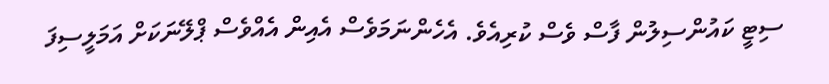ސިޓީ ކައުންސިލުން ފާސް ވެސް ކުރިއެވެ. އެހެންނަމަވެސް އެއިން އެއްވެސް ޕްލޭނަކަށް އަމަލީސިފަ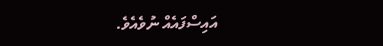އައިސްފައެއް ނުވެއެވެ.